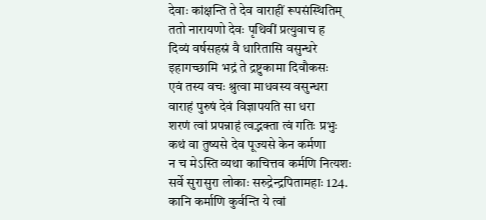देवाः कांक्षन्ति ते देव वाराहीं रूपसंस्थितिम्
ततो नारायणो देवः पृथिवीं प्रत्युवाच ह
दिव्यं वर्षसहस्रं वै धारितासि वसुन्धरे
इहागच्छामि भद्रं ते द्रष्टुकामा दिवौकसः
एवं तस्य वचः श्रुत्वा माधवस्य वसुन्धरा
वाराहं पुरुषं देवं विज्ञापयति सा धरा
शरणं त्वां प्रपन्नाहं त्वद्भक्ता त्वं गतिः प्रभुः
कथं वा तुष्यसे देव पूज्यसे केन कर्मणा
न च मेऽस्ति व्यथा काचित्तव कर्मणि नित्यशः
सर्वे सुरासुरा लोकाः सरुद्रेन्द्रपितामहाः 124.
कानि कर्माणि कुर्वन्ति ये त्वां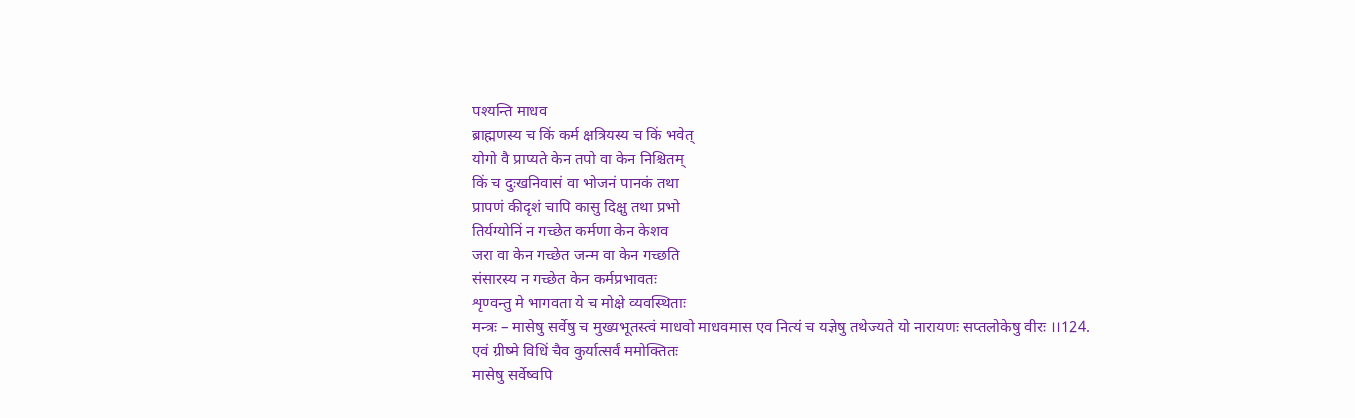पश्यन्ति माधव
ब्राह्मणस्य च किं कर्म क्षत्रियस्य च किं भवेत्
योगो वै प्राप्यते केन तपो वा केन निश्चितम्
किं च दुःखनिवासं वा भोजनं पानकं तथा
प्रापणं कीदृशं चापि कासु दिक्षु तथा प्रभो
तिर्यग्योनिं न गच्छेत कर्मणा केन केशव
जरा वा केन गच्छेत जन्म वा केन गच्छति
संसारस्य न गच्छेत केन कर्मप्रभावतः
शृण्वन्तु मे भागवता ये च मोक्षे व्यवस्थिताः
मन्त्रः – मासेषु सर्वेषु च मुख्यभूतस्त्वं माधवो माधवमास एव नित्यं च यज्ञेषु तथेज्यते यो नारायणः सप्तलोकेषु वीरः ।।124.
एवं ग्रीष्मे विधिं चैव कुर्यात्सर्वं ममोक्तितः
मासेषु सर्वेष्वपि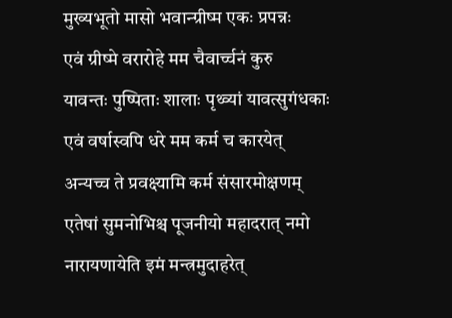मुख्यभूतो मासो भवान्ग्रीष्म एकः प्रपन्नः
एवं ग्रीष्मे वरारोहे मम चैवार्च्चनं कुरु
यावन्तः पुष्पिताः शालाः पृथ्व्यां यावत्सुगंधकाः
एवं वर्षास्वपि धरे मम कर्म च कारयेत्
अन्यच्च ते प्रवक्ष्यामि कर्म संसारमोक्षणम्
एतेषां सुमनोभिश्च पूजनीयो महादरात् नमो नारायणायेति इमं मन्त्रमुदाहरेत्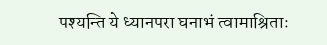पश्यन्ति ये ध्यानपरा घनाभं त्वामाश्रिताः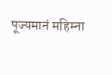पूज्यमानं महिम्ना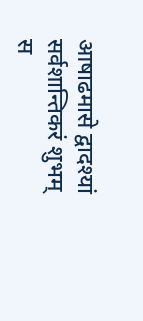आषाढमासे द्वादश्यां सर्वशान्तिकरं शुभम्
स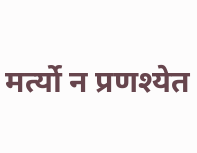मर्त्यो न प्रणश्येत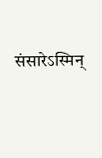संसारेऽस्मिन्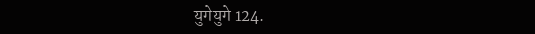युगेयुगे 124.